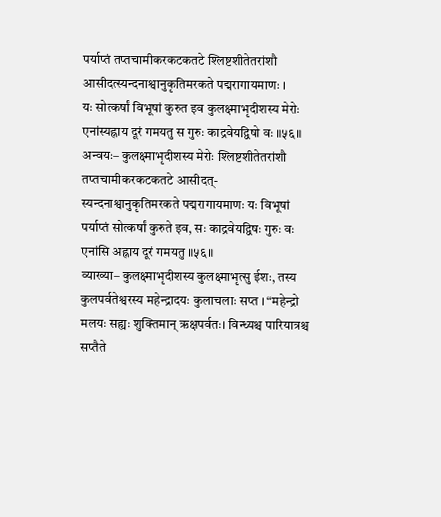पर्याप्तं तप्तचामीकरकटकतटे श्लिष्टशीतेतरांशौ
आसीदत्स्यन्दनाश्वानुकृतिमरकते पद्मरागायमाणः ।
यः सोत्कर्षां विभूषां कुरुत इव कुलक्ष्माभृदीशस्य मेरोः
एनांस्यह्नाय दूरं गमयतु स गुरुः काद्रवेयद्विषो वः ॥५६॥
अन्वयः– कुलक्ष्माभृदीशस्य मेरोः श्लिष्टशीतेतरांशौ तप्तचामीकरकटकतटे आसीदत्-स्यन्दनाश्वानुकृतिमरकते पद्मरागायमाणः यः विभूषां पर्याप्तं सोत्कर्षां कुरुते इव, सः काद्रवेयद्विषः गुरुः वः एनांसि अह्नाय दूरं गमयतु ॥५६॥
व्याख्या– कुलक्ष्माभृदीशस्य कुलक्ष्माभृत्सु ईशः, तस्य कुलपर्वतेश्वरस्य महेन्द्रादयः कुलाचलाः सप्त । “महेन्द्रो मलयः सह्यः शुक्तिमान् ऋक्षपर्वतः। विन्ध्यश्च पारियात्रश्च सप्तैते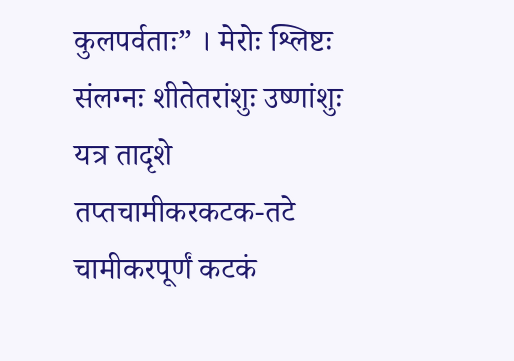कुलपर्वताः” । मेरोः श्लिष्टः संलग्नः शीतेतरांशुः उष्णांशुः यत्र तादृशे तप्तचामीकरकटक-तटे चामीकरपूर्णं कटकं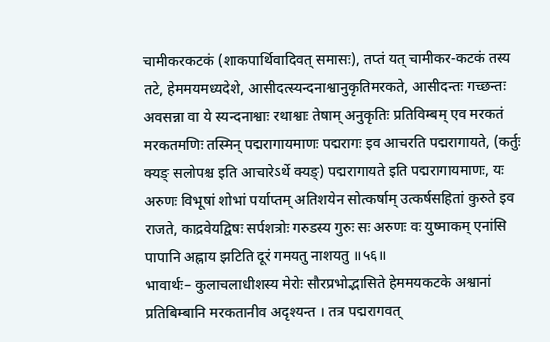चामीकरकटकं (शाकपार्थिवादिवत् समासः), तप्तं यत् चामीकर-कटकं तस्य तटे, हेममयमध्यदेशे, आसीदत्स्यन्दनाश्वानुकृतिमरकते, आसीदन्तः गच्छन्तः अवसन्ना वा ये स्यन्दनाश्वाः रथाश्वाः तेषाम् अनुकृतिः प्रतिविम्बम् एव मरकतं मरकतमणिः तस्मिन् पद्मरागायमाणः पद्मरागः इव आचरति पद्मरागायते, (कर्तुः क्यङ् सलोपश्च इति आचारेऽर्थे क्यङ्) पद्मरागायते इति पद्मरागायमाणः, यः अरुणः विभूषां शोभां पर्याप्तम् अतिशयेन सोत्कर्षाम् उत्कर्षसहितां कुरुते इव राजते, काद्रवेयद्विषः सर्पशत्रोः गरुडस्य गुरुः सः अरुणः वः युष्माकम् एनांसि पापानि अह्नाय झटिति दूरं गमयतु नाशयतु ॥५६॥
भावार्थः– कुलाचलाधीशस्य मेरोः सौरप्रभोद्भासिते हेममयकटके अश्वानां प्रतिबिम्बानि मरकतानीव अदृश्यन्त । तत्र पद्मरागवत्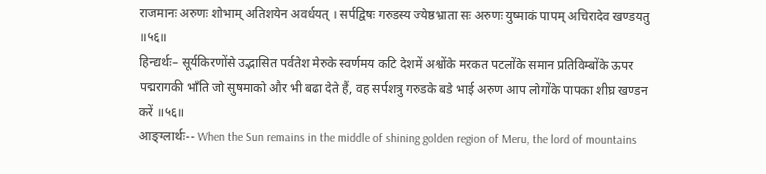राजमानः अरुणः शोभाम् अतिशयेन अवर्धयत् । सर्पद्विषः गरुडस्य ज्येष्ठभ्राता सः अरुणः युष्माकं पापम् अचिरादेव खण्डयतु ॥५६॥
हिन्द्यर्थः– सूर्यकिरणोंसे उद्भासित पर्वतेश मेरुके स्वर्णमय कटि देशमें अश्वोंके मरकत पटलोंके समान प्रतिविम्बोंके ऊपर पद्मरागकी भाँति जो सुषमाको और भी बढा देते हैं, वह सर्पशत्रु गरुडके बडे भाई अरुण आप लोगोंके पापका शीघ्र खण्डन करें ॥५६॥
आङ्ग्लार्थः-- When the Sun remains in the middle of shining golden region of Meru, the lord of mountains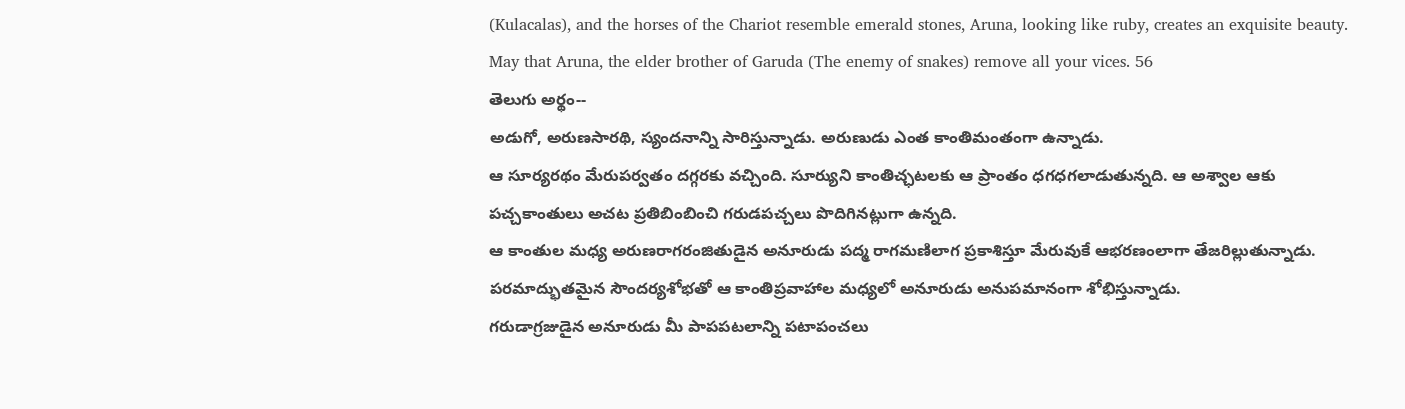(Kulacalas), and the horses of the Chariot resemble emerald stones, Aruna, looking like ruby, creates an exquisite beauty. May that Aruna, the elder brother of Garuda (The enemy of snakes) remove all your vices. 56
తెలుగు అర్థం--
అడుగో, అరుణసారథి, స్యందనాన్ని సారిస్తున్నాడు. అరుణుడు ఎంత కాంతిమంతంగా ఉన్నాడు.
ఆ సూర్యరథం మేరుపర్వతం దగ్గరకు వచ్చింది. సూర్యుని కాంతిచ్ఛటలకు ఆ ప్రాంతం ధగధగలాడుతున్నది. ఆ అశ్వాల ఆకు పచ్చకాంతులు అచట ప్రతిబింబించి గరుడపచ్చలు పొదిగినట్లుగా ఉన్నది.
ఆ కాంతుల మధ్య అరుణరాగరంజితుడైన అనూరుడు పద్మ రాగమణిలాగ ప్రకాశిస్తూ మేరువుకే ఆభరణంలాగా తేజరిల్లుతున్నాడు. పరమాద్భుతమైన సౌందర్యశోభతో ఆ కాంతిప్రవాహాల మధ్యలో అనూరుడు అనుపమానంగా శోభిస్తున్నాడు.
గరుడాగ్రజుడైన అనూరుడు మీ పాపపటలాన్ని పటాపంచలు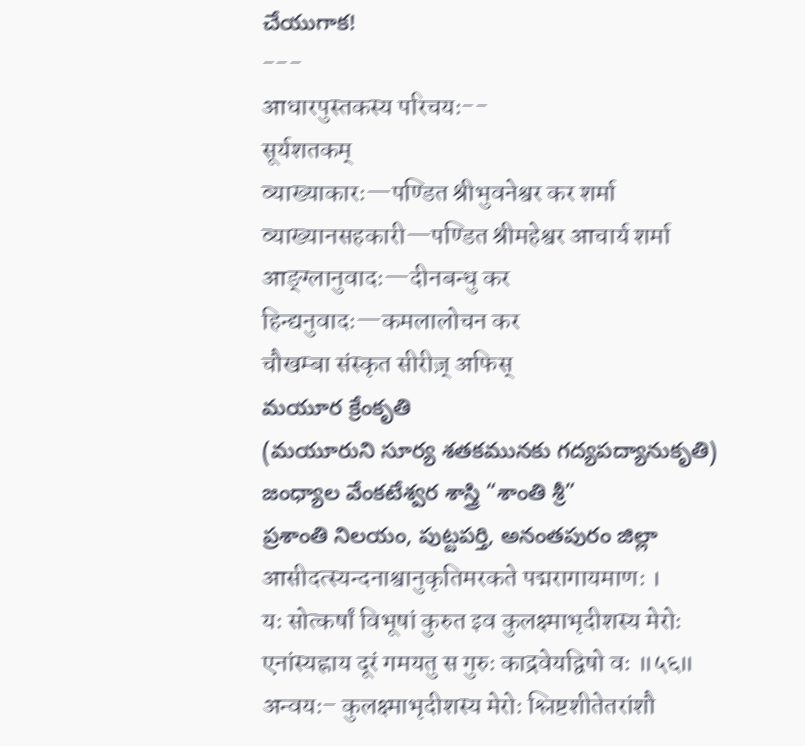చేయుగాక!
---
आधारपुस्तकस्य परिचयः--
सूर्यशतकम्
व्याख्याकारः—पण्डित श्रीभुवनेश्वर कर शर्मा
व्याख्यानसहकारी—पण्डित श्रीमहेश्वर आचार्य शर्मा
आङ्ग्लानुवादः—दीनबन्धु कर
हिन्द्यनुवादः—कमलालोचन कर
चौखम्बा संस्कृत सीरीज़् अफिस्
మయూర క్రేంకృతి
(మయూరుని సూర్య శతకమునకు గద్యపద్యానుకృతి)
జంధ్యాల వేంకటేశ్వర శాస్త్రి “శాంతి శ్రీ”
ప్రశాంతి నిలయం, పుట్టపర్తి, అనంతపురం జిల్లా
आसीदत्स्यन्दनाश्वानुकृतिमरकते पद्मरागायमाणः ।
यः सोत्कर्षां विभूषां कुरुत इव कुलक्ष्माभृदीशस्य मेरोः
एनांस्यह्नाय दूरं गमयतु स गुरुः काद्रवेयद्विषो वः ॥५६॥
अन्वयः– कुलक्ष्माभृदीशस्य मेरोः श्लिष्टशीतेतरांशौ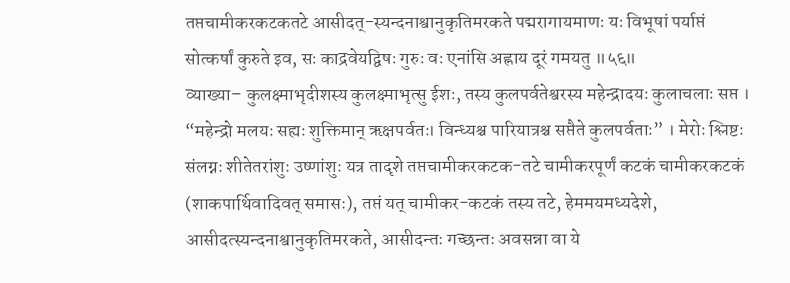तप्तचामीकरकटकतटे आसीदत्-स्यन्दनाश्वानुकृतिमरकते पद्मरागायमाणः यः विभूषां पर्याप्तं सोत्कर्षां कुरुते इव, सः काद्रवेयद्विषः गुरुः वः एनांसि अह्नाय दूरं गमयतु ॥५६॥
व्याख्या– कुलक्ष्माभृदीशस्य कुलक्ष्माभृत्सु ईशः, तस्य कुलपर्वतेश्वरस्य महेन्द्रादयः कुलाचलाः सप्त । “महेन्द्रो मलयः सह्यः शुक्तिमान् ऋक्षपर्वतः। विन्ध्यश्च पारियात्रश्च सप्तैते कुलपर्वताः” । मेरोः श्लिष्टः संलग्नः शीतेतरांशुः उष्णांशुः यत्र तादृशे तप्तचामीकरकटक-तटे चामीकरपूर्णं कटकं चामीकरकटकं (शाकपार्थिवादिवत् समासः), तप्तं यत् चामीकर-कटकं तस्य तटे, हेममयमध्यदेशे, आसीदत्स्यन्दनाश्वानुकृतिमरकते, आसीदन्तः गच्छन्तः अवसन्ना वा ये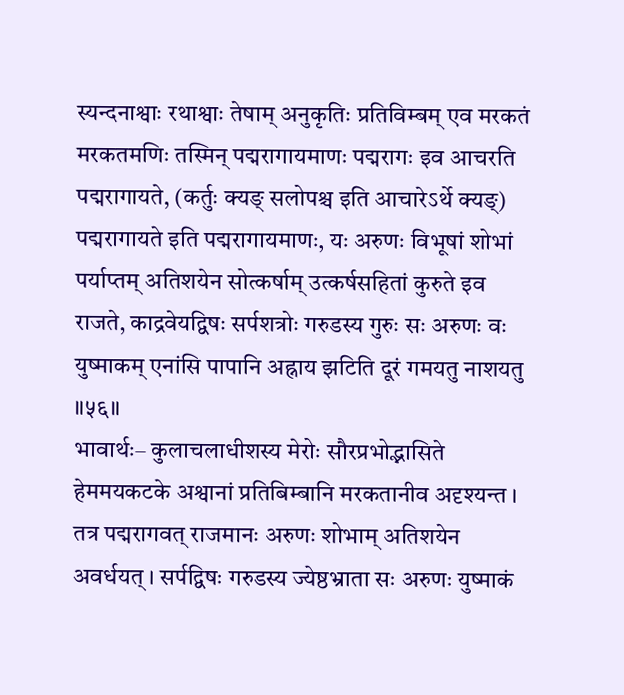स्यन्दनाश्वाः रथाश्वाः तेषाम् अनुकृतिः प्रतिविम्बम् एव मरकतं मरकतमणिः तस्मिन् पद्मरागायमाणः पद्मरागः इव आचरति पद्मरागायते, (कर्तुः क्यङ् सलोपश्च इति आचारेऽर्थे क्यङ्) पद्मरागायते इति पद्मरागायमाणः, यः अरुणः विभूषां शोभां पर्याप्तम् अतिशयेन सोत्कर्षाम् उत्कर्षसहितां कुरुते इव राजते, काद्रवेयद्विषः सर्पशत्रोः गरुडस्य गुरुः सः अरुणः वः युष्माकम् एनांसि पापानि अह्नाय झटिति दूरं गमयतु नाशयतु ॥५६॥
भावार्थः– कुलाचलाधीशस्य मेरोः सौरप्रभोद्भासिते हेममयकटके अश्वानां प्रतिबिम्बानि मरकतानीव अदृश्यन्त । तत्र पद्मरागवत् राजमानः अरुणः शोभाम् अतिशयेन अवर्धयत् । सर्पद्विषः गरुडस्य ज्येष्ठभ्राता सः अरुणः युष्माकं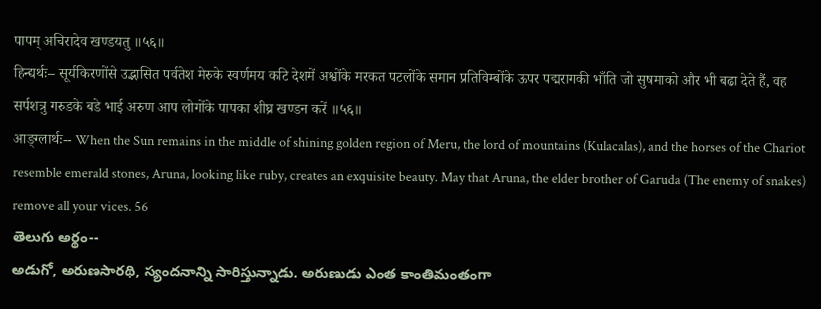पापम् अचिरादेव खण्डयतु ॥५६॥
हिन्द्यर्थः– सूर्यकिरणोंसे उद्भासित पर्वतेश मेरुके स्वर्णमय कटि देशमें अश्वोंके मरकत पटलोंके समान प्रतिविम्बोंके ऊपर पद्मरागकी भाँति जो सुषमाको और भी बढा देते हैं, वह सर्पशत्रु गरुडके बडे भाई अरुण आप लोगोंके पापका शीघ्र खण्डन करें ॥५६॥
आङ्ग्लार्थः-- When the Sun remains in the middle of shining golden region of Meru, the lord of mountains (Kulacalas), and the horses of the Chariot resemble emerald stones, Aruna, looking like ruby, creates an exquisite beauty. May that Aruna, the elder brother of Garuda (The enemy of snakes) remove all your vices. 56
తెలుగు అర్థం--
అడుగో, అరుణసారథి, స్యందనాన్ని సారిస్తున్నాడు. అరుణుడు ఎంత కాంతిమంతంగా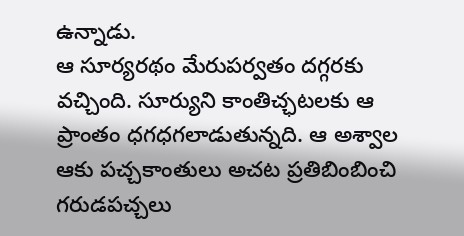ఉన్నాడు.
ఆ సూర్యరథం మేరుపర్వతం దగ్గరకు వచ్చింది. సూర్యుని కాంతిచ్ఛటలకు ఆ ప్రాంతం ధగధగలాడుతున్నది. ఆ అశ్వాల ఆకు పచ్చకాంతులు అచట ప్రతిబింబించి గరుడపచ్చలు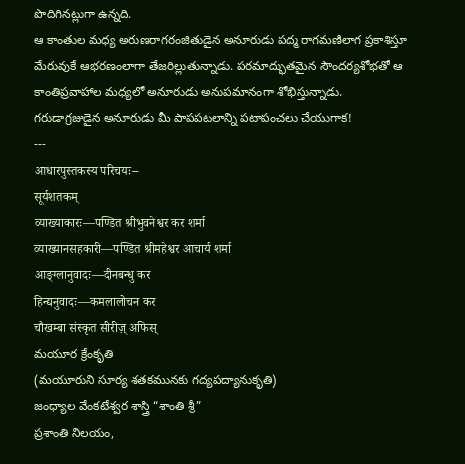పొదిగినట్లుగా ఉన్నది.
ఆ కాంతుల మధ్య అరుణరాగరంజితుడైన అనూరుడు పద్మ రాగమణిలాగ ప్రకాశిస్తూ మేరువుకే ఆభరణంలాగా తేజరిల్లుతున్నాడు. పరమాద్భుతమైన సౌందర్యశోభతో ఆ కాంతిప్రవాహాల మధ్యలో అనూరుడు అనుపమానంగా శోభిస్తున్నాడు.
గరుడాగ్రజుడైన అనూరుడు మీ పాపపటలాన్ని పటాపంచలు చేయుగాక!
---
आधारपुस्तकस्य परिचयः--
सूर्यशतकम्
व्याख्याकारः—पण्डित श्रीभुवनेश्वर कर शर्मा
व्याख्यानसहकारी—पण्डित श्रीमहेश्वर आचार्य शर्मा
आङ्ग्लानुवादः—दीनबन्धु कर
हिन्द्यनुवादः—कमलालोचन कर
चौखम्बा संस्कृत सीरीज़् अफिस्
మయూర క్రేంకృతి
(మయూరుని సూర్య శతకమునకు గద్యపద్యానుకృతి)
జంధ్యాల వేంకటేశ్వర శాస్త్రి “శాంతి శ్రీ”
ప్రశాంతి నిలయం,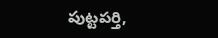పుట్టపర్తి,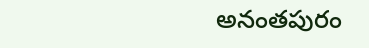అనంతపురం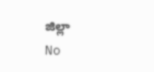జిల్లా
No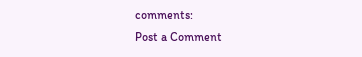comments:
Post a Comment